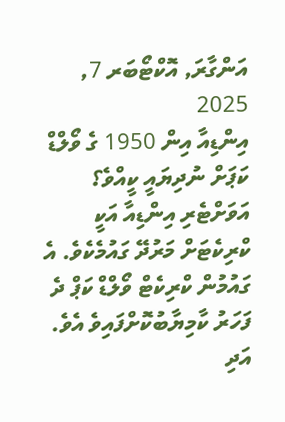އަންގާރަ, އޮކްޓޯބަރ 7, 2025
އިންޑިއާ އިން 1950 ގެ ވޯލްޑް ކަޕަށް ނުދިޔައީ ކީއްވެ؟
އަވަށްޓެރި އިންޑިއާ އަކީ ކްރިކެޓަށް މަރުދޭ ގައުމެކެވެ. އެ ގައުމުން ކްރިކެޓް ވޯލްޑް ކަޕް ދެ ފަހަރު ކާމިޔާބުކޮށްފައިވެ އެވެ. އަދި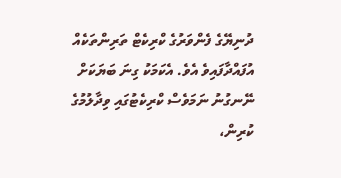ދުނިޔޭގެ ފެންވަރުގެ ކްރިކެޓް ތަރިންތަކެއް އުފައްދާފައިވެ އެވެ. އެކަމަކު ގިނަ ބަޔަކަށް ނޭނގުނު ނަމަވެސް ކްރިކެޓުގައި ވިދާލުމުގެ ކުރިން،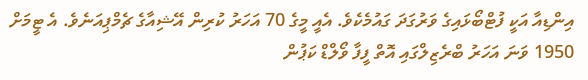އިންޑިއާ އަކީ ފުޓްބޯޅައިގެ ވަރުގަދަ ގައުމެކެވެ. އެއީ މީގެ 70 އަހަރު ކުރިން އޭޝިއާގެ ޗެމްޕިއަނެވެ. އެ ޓީމަށް 1950 ވަނަ އަހަރު ބްރެޒިލްގައި އޮތް ފީފާ ވޯލްޑް ކަޕުން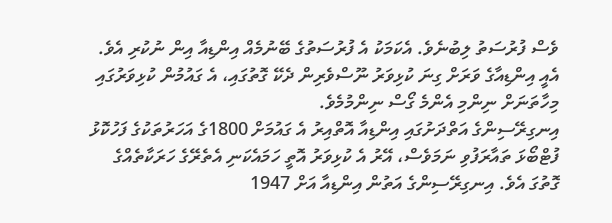ވެސް ފުރުސަތު ލިބުނެވެ. އެކަމަކު އެ ފުރުސަތުގެ ބޭނުމެއް އިންޑިއާ އިން ނުކުރި އެވެ. އެއީ އިންޑިއާގެ ވަރަށް ގިނަ ކުޅިވަރު ނޫސްވެރިން ދެކޭ ގޮތުގައި، އެ ގައުމުން ކުޅިވަރުގައި މިހާތަނަށް ނިންމި އެންމެ ގޯސް ނިންމުމެވެ.
އިނގިރޭސިންގެ އަތްދަށުގައި އިންޑިއާ އޮތްއިރު އެ ގައުމަށް 1800ގެ އަހަރުތަކުގެ ފަހުކޮޅު ފުޓްބޯޅަ ތައާރަފުވި ނަމަވެސް، އޭރު އެ ކުޅިވަރު އޮތީ ހަމައެކަނި އެތެރޭގެ ހަރަކާތެއްގެ ގޮތުގަ އެވެ. އިނގިރޭސިންގެ އަތުން އިންޑިއާ އަށް 1947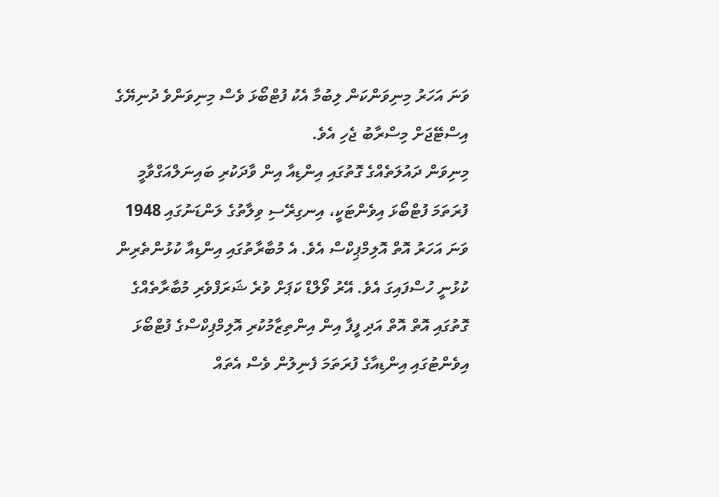ވަނަ އަހަރު މިނިވަންކަން ލިބުމާ އެކު ފުޓްބޯޅަ ވެސް މިނިވަންވެ ދުނިޔޭގެ އިސްޓޭޖަށް މިސްރާބު ޖެހި އެވެ.
މިނިވަން ދައުލަތެއްގެ ގޮތުގައި އިންޑިއާ އިން ވާދަކުރި ބައިނަލްއަގްވާމީ ފުރަތަމަ ފުޓްބޯޅަ އިވެންޓަކީ، އިނގިރޭސި ވިލާތުގެ ލަންޑަނުގައި 1948 ވަނަ އަހަރު އޮތް އޮލިމްޕިކްސް އެވެ. އެ މުބާރާތުގައި އިންޑިއާ ކުޅުންތެރިން ކުޅުނީ ހުސްފައިގަ އެވެ. އޭރު ވޯލްޑް ކަޕަށް ވުރެ ޝަރަފްވެރި މުބާރާތެއްގެ ގޮތުގައި އޮތް އޮތް އަދި ފީފާ އިން އިންތިޒާމުކުރި އޮލިމްޕިކްސްގެ ފުޓްބޯޅަ އިވެންޓުގައި އިންޑިއާގެ ފުރަތަމަ ފެނިލުން ވެސް އެތައް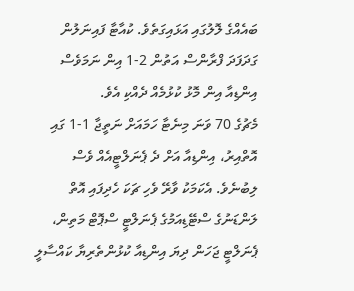ބައެއްގެ ލޮލުގައި އަޅައިގަތެވެ. ކުއާޓާ ފައިނަލުން ގަދަފަދަ ފްރާންސް އަތުން 2-1 އިން ނަމަވެސް އިންޑިއާ އިން މޮޅު ކުޅުމެއް ދެއްކި އެވެ.
މެޗުގެ 70 ވަނަ މިނެޓާ ހަމައަށް ނަތީޖާ 1-1 ގައި އޮތްއިރު، އިންޑިއާ އަށް ދެ ޕެނަލްޓީއެއް ވެސް ލިބުނެވެ. އެކަމަކު ވާރޭ ވެހި ޗަކަ ހެދިފައި އޮތް ލަންޑަނުގެ ސްޓޭޑިއަމުގެ ޕެނަލްޓީ ސްޕޮޓް މަތިން، ޕެނަލްޓީ ޖަހަން ދިޔަ އިންޑިއާ ކުޅުންތެރިޔާ ކައްސާލީ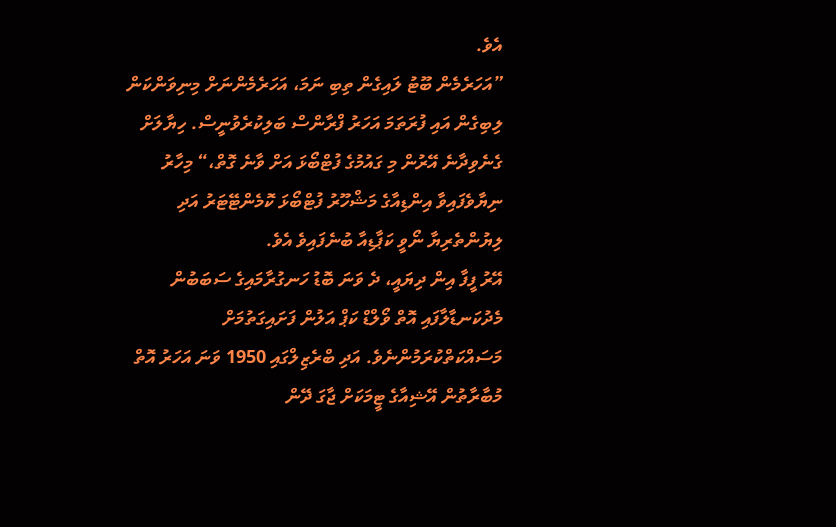އެވެ.
”އަހަރެމެން ބޫޓު ލައިގެން ތިބި ނަމަ، އަހަރެމެންނަށް މިނިވަންކަން ލިބިގެން އައި ފުރަތަމަ އަހަރު ފްރާންސް ބަލިކުރެވުނީސް. ހިޔާލަށް ގެނެވިދާނެ އޭރުން މި ގައުމުގެ ފުޓްބޯޅަ އަށް ވާނެ ގޮތް،“ މިހާރު ނިޔާވެފައިވާ އިންޑިއާގެ މަޝްހޫރު ފުޓްބޯޅަ ކޮމެންޓޭޓަރު އަދި ލިޔުންތެރިޔާ ނޯވީ ކަޕާޑިއާ ބުނެފައިވެ އެވެ.
އޭރު ފީފާ އިން ދިޔައީ، ދެ ވަނަ ބޮޑު ހަނގުރާމައިގެ ސަބަބުން މެދުކަނޑާލާފައި އޮތް ވޯލްޑް ކަޕް އަލުން ފަށައިގަތުމަށް މަސައްކަތްކުރަމުންނެވެ. އަދި ބްރެޒިލްގައި 1950 ވަނަ އަހަރު އޮތް މުބާރާތުން އޭޝިއާގެ ޓީމަކަށް ޖާގަ ދޭން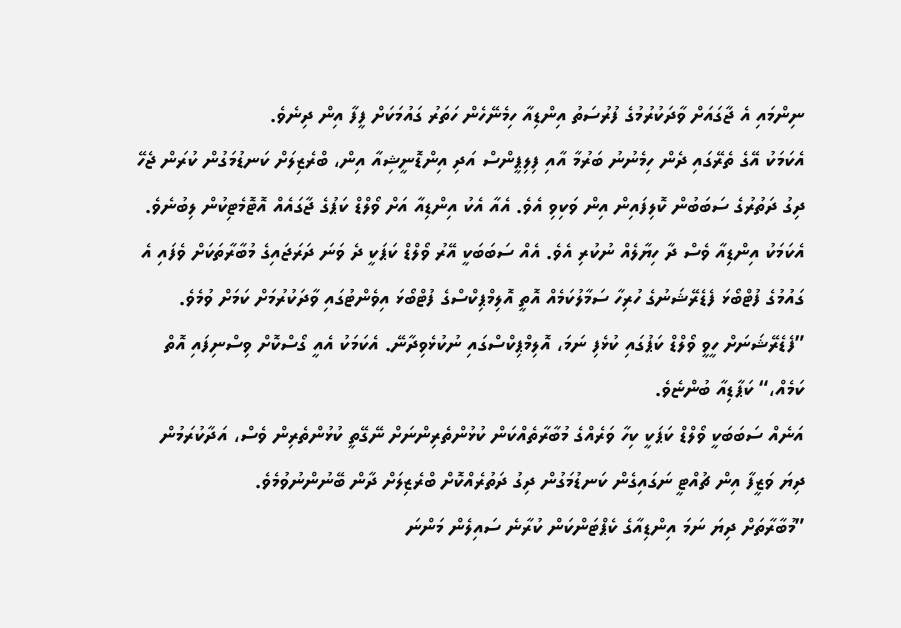ނިންމައި އެ ޖާގައަށް ވާދަކުރުމުގެ ފުރުސަތު އިންޑިއާ ހިމެނޭހެން ހަތަރު ގައުމަކަށް ފީފާ އިން ދިނެވެ.
އެކަމަކު އޭގެ ތެރޭގައި ދެން ހިމެނުނު ބަރުމާ އާއި ފިލިޕީންސް އަދި އިންޑޮނީޝިއާ އިން، ބްރެޒިލަށް ކަނޑުމަގުން ކުރަން ޖެހޭ ދިގު ދަތުރުގެ ސަބަބުން ކޮލިފައިން އިން ވަކިވި އެވެ. އެއާ އެކު އިންޑިއާ އަށް ވޯލްޑް ކަޕުގެ ޖާގައެއް އޮޓޮމެޓިކުން ލިބުނެވެ.
އެކަމަކު އިންޑިއާ ވެސް ދާ ހިޔާލެއް ނުކުރި އެވެ. އެއް ސަބަބަކީ އޭރު ވޯލްޑް ކަޕަކީ ދެ ވަނަ ދަރަޖައިގެ މުބާރާތަކަށް ވެފައި އެ ގައުމުގެ ފުޓްބޯޅަ ފެޑެރޭޝަނުގެ ހުރިހާ ސަމާލުކަމެއް އޮތީ އޮލިމްޕިކްސްގެ ފުޓްބޯޅަ އިވެންޓުގައި ވާދަކުރުމަށް ކަމަށް ވުމެވެ.
”ފެޑެރޭޝަނަށް ހީވީ ވޯލްޑް ކަޕުގައި ކުޅެފި ނަމަ، އޮލިމްޕިކްސްގައި ނުކުޅެވިދާނޭ. އެކަމަކު އެއީ ގޯސްކޮށް ވިސްނިފައި އޮތް ކަމެއް،“ ކަޕާޑިއާ ބުންޏެވެ.
އަނެއް ސަބަބަކީ ވޯލްޑް ކަޕަކީ ކިހާ ވަރެއްގެ މުބާރާތެއްކަން ކުޅުންތެރިންނަށް ނޭގޭތީ ކުޅުންތެރިން ވެސް، އަދާކުރަމުން ދިޔަ ވަޒީފާ އިން ޗުއްޓީ ނަގައިގެން ކަނޑުމަގުން ދިގު ދަތުރެއްކޮށް ބްރެޒިލަށް ދާން ބޭނުންނުވުމެވެ.
”މުބާރާތަށް ދިޔަ ނަމަ އިންޑިއާގެ ކެޕްޓަންކަން ކުރާނެ ސައިލެން މަންނަ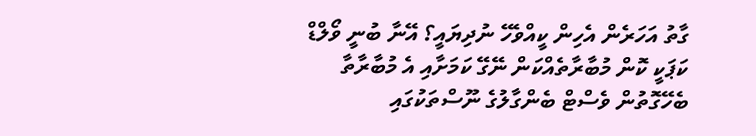ގާތު އަހަރެން އެހިން ކީއްވެހޭ ނުދިޔައީ؟ އޭނާ ބުނީ ވޯލްޑް ކަޕަކީ ކޮން މުބާރާތެއްކަން ނޭގޭ ކަމަށާއި އެ މުބާރާތާ ބެހޭގޮތުން ވެސްޓް ބެންގާލުގެ ނޫސްތަކުގައި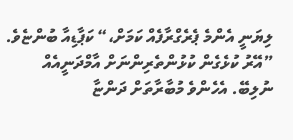ލިޔަނީ އެންމެ ޕެރެގްރާފެއް ކަމަށް،“ ކަޕާޑިއާ ބުންޏެވެ.
”އޭރު ކުޅެގެން ކުޅުންތެރިންނަށް އާމްދަނީއެއް ނުލިބޭ. އެހެންވެ މުބާރާތަށް ދަންޏާ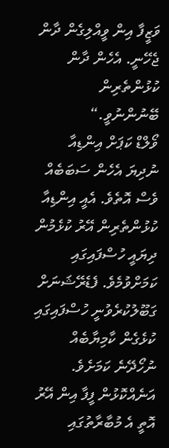ވަޒީފާ އިން ވީއްލިގެން ދާން ޖެހޭނީ. އެހެން ދާން ކުޅުންތެރިން ބޭނުންނުވީ.“
ވޯލްޑް ކަޕަށް އިންޑިއާ ނުދިޔަ އެހެން ސަބަބެއް ވެސް އޮތެވެ. އެއީ އިންޑިއާ ކުޅުންތެރިން އޭރު ކުޅެމުން ދިޔައީ ހުސްފައިގައި ކަމަށްވުމެވެ. ފެޑެރޭޝަނަށް ގަބޫލުކުރެވުނީ ހުސްފައިގައި ކުޅެގެން ކާމިޔާބެއް ނުހޯދޭނެ ކަމަށެވެ. އަނެއްކޮޅުން ފީފާ އިން އޭރު އޮތީ އެ މުބާރާތުގައި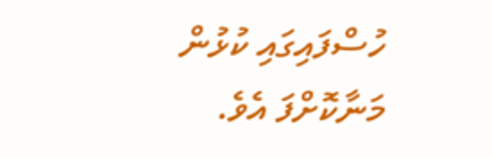ހުސްފައިގައި ކުޅުން މަނާކޮށްފަ އެވެ.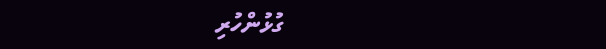ގުޅުންހުރި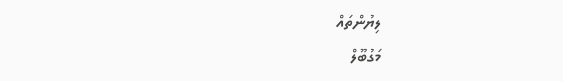ލިޔުންތައް
މަގުބޫލް